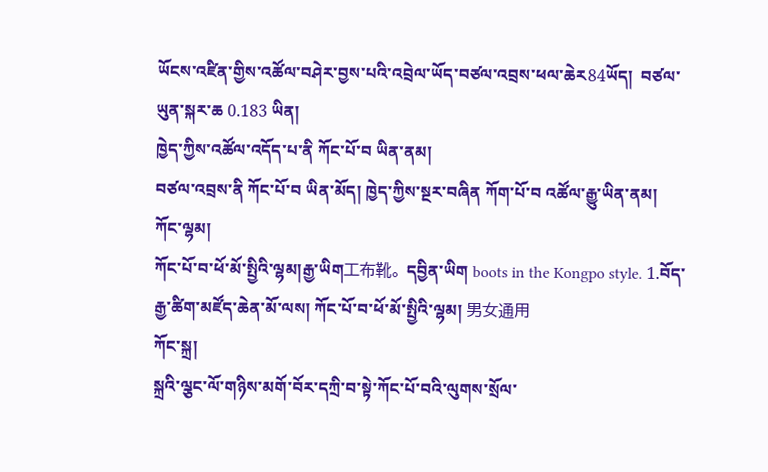ཡོངས་འཛིན་གྱིས་འཚོལ་བཤེར་བྱས་པའི་འབྲེལ་ཡོད་བཙལ་འབྲས་ཕལ་ཆེར84ཡོད།  བཙལ་ཡུན་སྐར་ཆ 0.183 ཡིན།
ཁྱེད་ཀྱིས་འཚོལ་འདོད་པ་ནི ཀོང་པོ་བ ཡིན་ནམ།
བཙལ་འབྲས་ནི ཀོང་པོ་བ ཡིན་མོད། ཁྱེད་ཀྱིས་སྔར་བཞིན ཀོག་པོ་བ འཚོལ་རྒྱུ་ཡིན་ནམ།
ཀོང་ལྷམ།
ཀོང་པོ་བ་ཕོ་མོ་སྤྱིའི་ལྷམ།རྒྱ་ཡིག工布靴。 དབྱིན་ཡིག boots in the Kongpo style. 1.བོད་རྒྱ་ཚིག་མཛོད་ཆེན་མོ་ལས། ཀོང་པོ་བ་ཕོ་མོ་སྤྱིའི་ལྷམ། 男女通用
ཀོང་སྐྲ།
སྐྲའི་ལྕང་ལོ་གཉིས་མགོ་བོར་དཀྲི་བ་སྟེ་ཀོང་པོ་བའི་ལུགས་སྲོལ་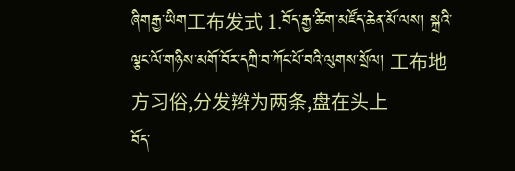ཞིགརྒྱ་ཡིག工布发式 1.བོད་རྒྱ་ཚིག་མཛོད་ཆེན་མོ་ལས། སྐྲའི་ལྕང་ལོ་གཉིས་མགོ་བོར་དཀྲི་བ་ཀོང་པོ་བའི་ལུགས་སྲོལ། 工布地方习俗,分发辫为两条,盘在头上
བོད་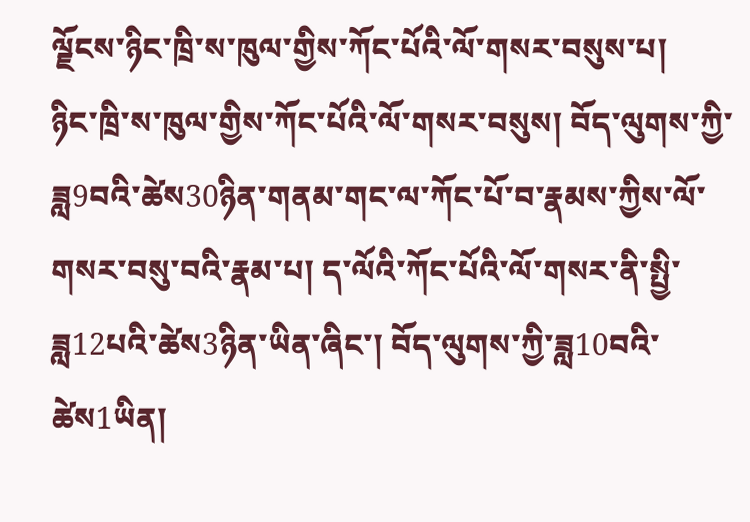ལྗོངས་ཉིང་ཁྲི་ས་ཁུལ་གྱིས་ཀོང་པོའི་ལོ་གསར་བསུས་པ།
ཉིང་ཁྲི་ས་ཁུལ་གྱིས་ཀོང་པོའི་ལོ་གསར་བསུས། བོད་ལུགས་ཀྱི་ཟླ9བའི་ཚེས30ཉིན་གནམ་གང་ལ་ཀོང་པོ་བ་རྣམས་ཀྱིས་ལོ་གསར་བསུ་བའི་རྣམ་པ། ད་ལོའི་ཀོང་པོའི་ལོ་གསར་ནི་སྤྱི་ཟླ12པའི་ཚེས3ཉིན་ཡིན་ཞིང་། བོད་ལུགས་ཀྱི་ཟླ10བའི་ཚེས1ཡིན།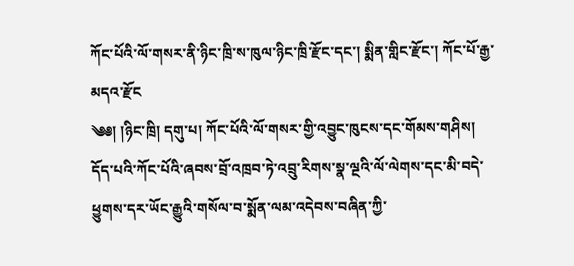ཀོང་པོའི་ལོ་གསར་ནི་ཉིང་ཁྲི་ས་ཁུལ་ཉིང་ཁྲི་རྫོང་དང་། སྨིན་གླིང་རྫོང་། ཀོང་པོ་རྒྱ་མདའ་རྫོང
༄༅། །ཉིང་ཁྲི། དགུ་པ། ཀོང་པོའི་ལོ་གསར་གྱི་འབྱུང་ཁུངས་དང་གོམས་གཤིས།
དོད་པའི་ཀོང་པོའི་ཞབས་བྲོ་འཁྲབ་ཏེ་འབྲུ་རིགས་སྣ་ལྔའི་ལོ་ལེགས་དང་མི་བདེ་ཕྱུགས་དར་ཡོང་རྒྱུའི་གསོལ་བ་སྨོན་ལམ་འདེབས་བཞིན་ཀྱི་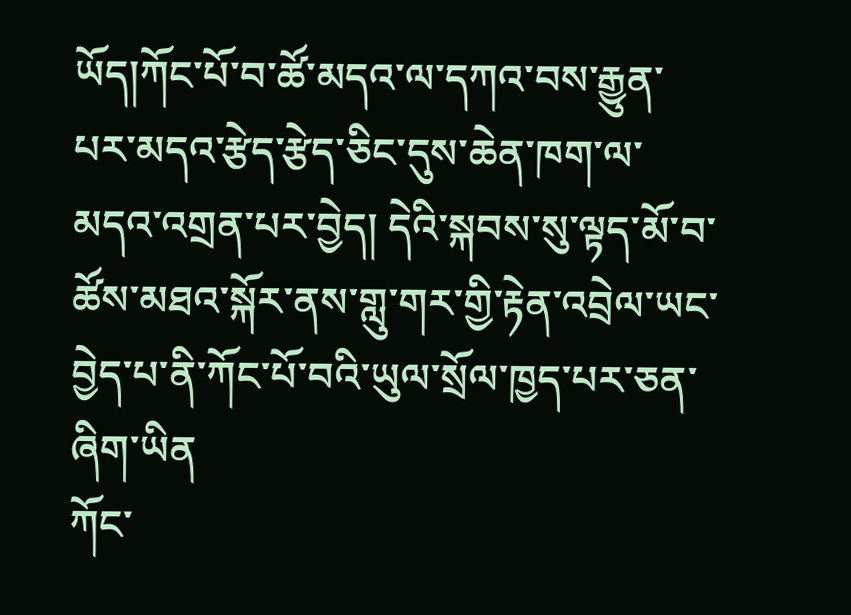ཡོད།ཀོང་པོ་བ་ཚོ་མདའ་ལ་དཀའ་བས་རྒྱུན་པར་མདའ་རྩེད་རྩེད་ཅིང་དུས་ཆེན་ཁག་ལ་མདའ་འགྲན་པར་བྱེད། དེའི་སྐབས་སུ་ལྟད་མོ་བ་ཚོས་མཐའ་སྐོར་ནས་གླུ་གར་གྱི་རྟེན་འབྲེལ་ཡང་བྱེད་པ་ནི་ཀོང་པོ་བའི་ཡུལ་སྲོལ་ཁྱད་པར་ཅན་ཞིག་ཡིན
ཀོང་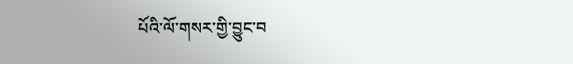པོའི་ལོ་གསར་གྱི་བྱུང་བ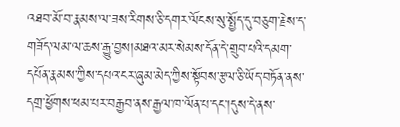འཐབ་མོ་བ་རྣམས་ལ་ཟས་རིགས་ཅི་དགར་ལོངས་སུ་སྤྱོད་དུ་བཅུག་རྗེས་ད་གཟོད་ལམ་ལ་ཆས་རྒྱུ་བྱས།མཐའ་མར་སེམས་དོན་དེ་གྲུབ་པའི་དམག་དཔོན་རྣམས་ཀྱིས་དཔའ་ངར་ཞུམ་མེད་ཀྱིས་སྟོབས་རྩལ་ཅི་ཡོད་བཏོན་ནས་དགྲ་ཕྱོགས་ཕམ་པར་བརྒྱབ་ནས་རྒྱལ་ཁ་ལོན་པ་དང་།དུས་དེ་ནས་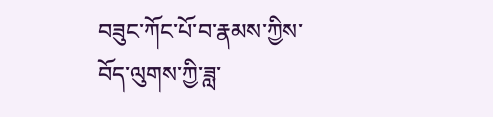བཟུང་ཀོང་པོ་བ་རྣམས་ཀྱིས་བོད་ལུགས་ཀྱི་ཟླ་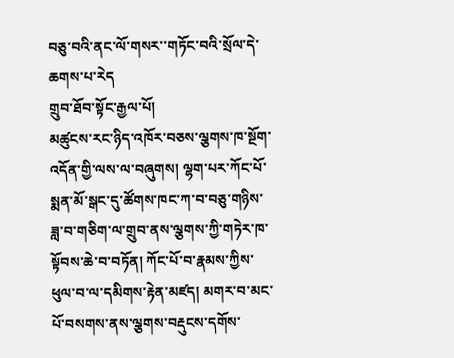བཅུ་བའི་ནང་ལོ་གསར་་གཏོང་བའི་སྲོལ་དེ་ཆགས་པ་རེད
གྲུབ་ཐོབ་སྟོང་རྒྱལ་པོ།
མཚུངས་རང་ཉིད་འཁོར་བཅས་ལྕགས་ཁ་སྔོག་འདོན་གྱི་ལས་ལ་བཞུགས། ལྷག་པར་ཀོང་པོ་སྨན་མོ་སྒང་དུ་ཚོགས་ཁང་ཀ་བ་བཅུ་གཉིས་ཟླ་བ་གཅིག་ལ་གྲུབ་ནས་ལྕགས་ཀྱི་གཏེར་ཁ་སྟོབས་ཆེ་བ་བཏོན། ཀོང་པོ་བ་རྣམས་ཀྱིས་ཕུལ་བ་ལ་དམིགས་རྟེན་མཛད། མགར་བ་མང་པོ་བསགས་ནས་ལྕགས་བརྡུངས་དགོས་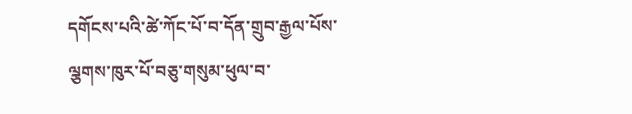དགོངས་པའི་ཚེ་ཀོང་པོ་བ་དོན་གྲུབ་རྒྱལ་པོས་ལྕགས་ཁུར་པོ་བཅུ་གསུམ་ཕུལ་བ་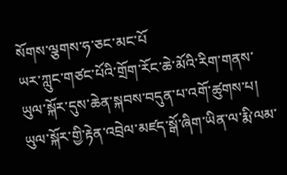སོགས་ལྕགས་ཧ་ཅང་མང་པོ
ཡར་ཀླུང་གཙང་པོའི་གྲོག་རོང་ཆེ་མོའི་རིག་གནས་ཡུལ་སྐོར་དུས་ཆེན་སྐབས་བདུན་པ་འགོ་ཚུགས་པ།
ཡུལ་སྐོར་གྱི་རྟེན་འབྲེལ་མཛད་སྒོ་ཞིག་ཡིན་ལ་རྨི་ལམ་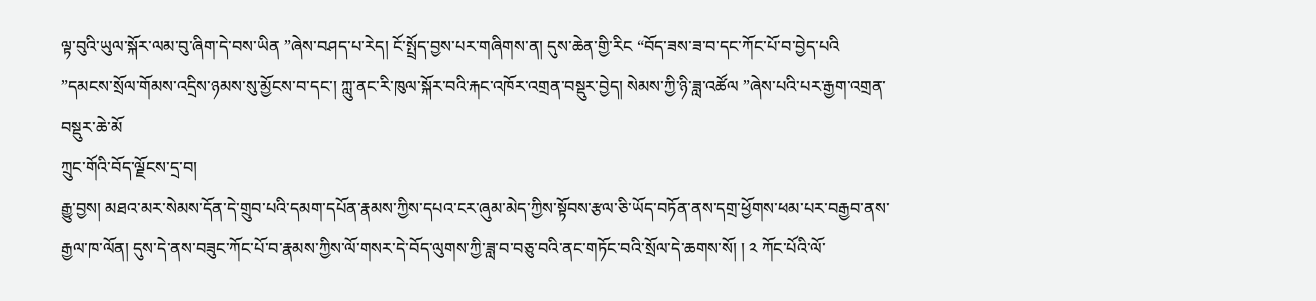ལྟ་བུའི་ཡུལ་སྐོར་ལམ་བུ་ཞིག་དེ་བས་ཡིན ”ཞེས་བཤད་པ་རེད། ངོ་སྤྲོད་བྱས་པར་གཞིགས་ན། དུས་ཆེན་གྱི་རིང “བོད་ཟས་ཟ་བ་དང་ཀོང་པོ་བ་བྱེད་པའི ”དམངས་སྲོལ་གོམས་འདྲིས་ཉམས་སུ་མྱོངས་བ་དང་། ཀླུ་ནང་རི་ཁུལ་སྐོར་བའི་རྐང་འཁོར་འགྲན་བསྡུར་བྱེད། སེམས་ཀྱི་ཉི་ཟླ་འཚོལ ”ཞེས་པའི་པར་རྒྱག་འགྲན་བསྡུར་ཆེ་མོ
ཀྲུང་གོའི་བོད་ལྗོངས་དྲ་བ།
རྒྱུ་བྱས། མཐའ་མར་སེམས་དོན་དེ་གྲུབ་པའི་དམག་དཔོན་རྣམས་ཀྱིས་དཔའ་ངར་ཞུམ་མེད་ཀྱིས་སྟོབས་རྩལ་ཅི་ཡོད་བཏོན་ནས་དགྲ་ཕྱོགས་ཕམ་པར་བརྒྱབ་ནས་རྒྱལ་ཁ་ལོན། དུས་དེ་ནས་བཟུང་ཀོང་པོ་བ་རྣམས་ཀྱིས་ལོ་གསར་དེ་བོད་ལུགས་ཀྱི་ཟླ་བ་བཅུ་བའི་ནང་གཏོང་བའི་སྲོལ་དེ་ཆགས་སོ། ། ༢ ཀོང་པོའི་ལོ་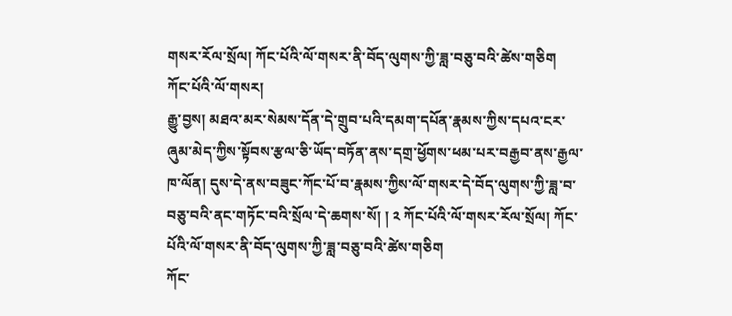གསར་རོལ་སྲོལ། ཀོང་པོའི་ལོ་གསར་ནི་བོད་ལུགས་ཀྱི་ཟླ་བཅུ་བའི་ཚེས་གཅིག
ཀོང་པོའི་ལོ་གསར།
རྒྱུ་བྱས། མཐའ་མར་སེམས་དོན་དེ་གྲུབ་པའི་དམག་དཔོན་རྣམས་ཀྱིས་དཔའ་ངར་ཞུམ་མེད་ཀྱིས་སྟོབས་རྩལ་ཅི་ཡོད་བཏོན་ནས་དགྲ་ཕྱོགས་ཕམ་པར་བརྒྱབ་ནས་རྒྱལ་ཁ་ལོན། དུས་དེ་ནས་བཟུང་ཀོང་པོ་བ་རྣམས་ཀྱིས་ལོ་གསར་དེ་བོད་ལུགས་ཀྱི་ཟླ་བ་བཅུ་བའི་ནང་གཏོང་བའི་སྲོལ་དེ་ཆགས་སོ། ། ༢ ཀོང་པོའི་ལོ་གསར་རོལ་སྲོལ། ཀོང་པོའི་ལོ་གསར་ནི་བོད་ལུགས་ཀྱི་ཟླ་བཅུ་བའི་ཚེས་གཅིག
ཀོང་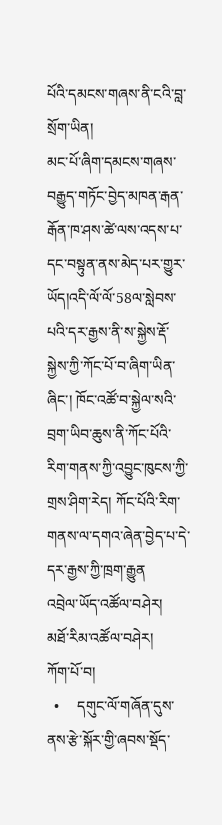པོའི་དམངས་གཞས་ནི་ངའི་བླ་སྲོག་ཡིན།
མང་པོ་ཞིག་དམངས་གཞས་བརྒྱུད་གཏོང་བྱེད་མཁན་རྒན་རྒོན་ཁ་ཤས་ཚེ་ལས་འདས་པ་དང་བསྟུན་ནས་མེད་པར་གྱུར་ཡོད།འདི་ལོ་ལོ་58ལ་སླེབས་པའི་དར་རྒྱས་ནི་ས་སྐྱེས་རྡོ་སྐྱེས་ཀྱི་ཀོང་པོ་བ་ཞིག་ཡིན་ཞིང་། ཁོང་འཚོ་བ་སྐྱེལ་སའི་བྲག་ཡིབ་ཆུས་ནི་ཀོང་པོའི་རིག་གནས་ཀྱི་འབྱུང་ཁུངས་ཀྱི་གྲས་ཤིག་རེད། ཀོང་པོའི་རིག་གནས་ལ་དགའ་ཞེན་བྱེད་པ་དེ་དར་རྒྱས་ཀྱི་ཁྲག་རྒྱུན
འབྲེལ་ཡོད་འཚོལ་བཤེར།
མཐོ་རིམ་འཚོལ་བཤེར།
ཀོག་པོ་བ།
  •     དགུང་ལོ་གཞོན་དུས་ནས་རྩེ་སྐོར་གྱི་ཞབས་སྡོད་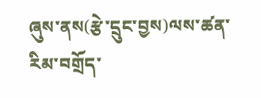ཞུས་ནས(རྩེ་དྲུང་བྱས)ལས་ཚན་རིམ་བགྲོད་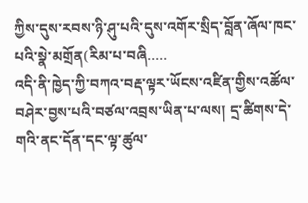ཀྱིས་དུས་རབས་ཉི་ཤུ་པའི་དུས་འགོར་སྲིད་བློན་ཞོལ་ཁང་པའི་སྣེ་མགྲོན(རིམ་པ་བཞི.....
འདི་ནི་ཁྱེད་ཀྱི་བཀའ་བརྡ་ལྟར་ཡོངས་འཛིན་གྱིས་འཚོལ་བཤེར་བྱས་པའི་བཙལ་འབྲས་ཡིན་པ་ལས། དྲ་ཚིགས་དེ་གའི་ནང་དོན་དང་ལྟ་ཚུལ་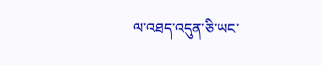ལ་འཐད་འདུན་ཅི་ཡང་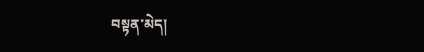བསྟན་མེད།